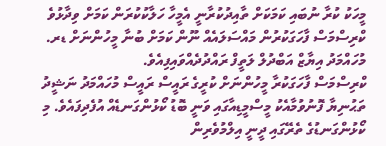މީހަކު ކުރާ ނުބައި ކަމަކަށް ތާއިދުކުރާނީ އެމީހާ ހަލާކުކުރަން ކަމަށް ވިދާޅުވެ ކްރިސްމަސް ފާހަގަކުރުން މައްސަލައެއް ނޫން ކަމަށް ބުނާ މީހުންނަށް ޑރ. މުހައްމަދު އިޔާޒް އަބްދުލް ލަތީފް ރައްދުދެއްވައިފިއެވެ.
ކްރިސްމަސް ފާހަގަކުރާ މީހުންނަށް ކުރީގެ ރައީސް ރައީސް މުހައްމަދު ނަޝީދު ތަޙުނިޔާ ފޮނުވުމާއެކު މީސްމީޑިއާގައި ވަނީ ބޮޑު ކޯޅުންގަނޑެއް އުފެދިފައެވެ. މި ކޯޅުންގަނޑުގެ ތެރޭގައި ދީނީ އިލްމުވެރިން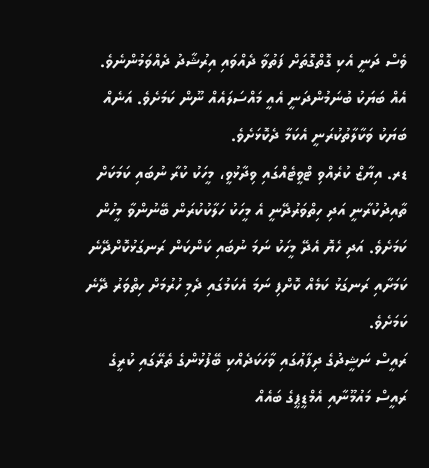ވެސް ދަނީ އެކި ގޮތްގޮތަށް ފަތުވާ ދެއްވައި އިރުޝާދު ދެއްވަމުންނެވެ.
އެއް ބަޔަކު ބުނަމުންދަނީ އެއީ މައްސަލައެއް ނޫން ކަމަށެވެ. އަނެއް ބަޔަކު ވަކާލާތުކުރަނީ އެކަމާ ދެކޮޅަށެވެ.
ޑރ. އިޔާޒް ކުރެއްވި ޓްވީޓެއްގައި ވިދާޅުވީ، މީހަކު ކުރާ ނުބައި ކަމަކަށް ތާއިދުކުރާނީ އަދި ހިތްވަރުދޭނީ އެ މީހަކު ހަލާކުކުރަން ބޭނުންވާ މީހުން ކަމަށެވެ. އަދި ހެޔޮ އެދޭ މީހަކު ނަމަ ނުބައި ކަންކަން ރަނގަޅުކޮށްދޭނެ ކަމަށާއި ރަނގަޅު ކަމެއް ކޮށްފި ނަމަ އެކަމުގައި ދެމި ހުރުމަށް ހިތްވަރު ދޭނެ ކަމަށެވެ.
ރައީސް ނަޝީދުގެ ދިފާޢުގައި ވާހަކަދެއްކި ބޭފުޅުންގެ ތެރޭގައި ކުރީގެ ރައީސް މައުމޫނާއި އެމްޑީޕީގެ ބައެއް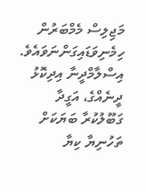މަޖިލިސް މެމްބަރުން ހިމެނިވަޑައިގަންނަވައެވެ.
އިސްލާމްދީނާ އިދިކޮޅު ދީނެއްގެ، އަގީދާ ގަބޫލުކުރާ ބަޔަކަށް ތަހުނިޔާ ކިޔާ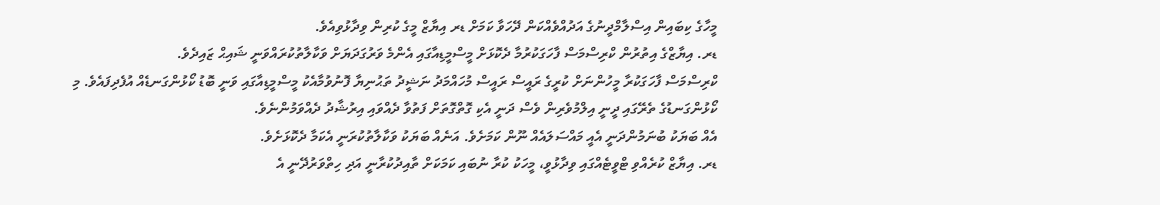މީހާގެ ކިބައިން އިސްލާމްދީނުގެ އަދުއްވެއްކަން ދޭހަވާ ކަމަށް ޑރ އިޔާޒް މީގެ ކުރިން ވިދާޅުވިއެވެ.
ޑރ. އިޔާޒްގެ އިތުރުން ކްރިސްމަސް ފާހަގަކުރުމާ ދެކޮޅަށް މީސްމީޑިއާގައި އެންމެ ވަރުގަދަޔަށް ވަކާލާތުކުރައްވަނީ ޝައިޙް ޒައިދެވެ.
ކްރިސްމަސް ފާހަގަކުރާ މީހުންނަށް ކުރީގެ ރައީސް ރައީސް މުހައްމަދު ނަޝީދު ތަޙުނިޔާ ފޮނުވުމާއެކު މީސްމީޑިއާގައި ވަނީ ބޮޑު ކޯޅުންގަނޑެއް އުފެދިފައެވެ. މި ކޯޅުންގަނޑުގެ ތެރޭގައި ދީނީ އިލްމުވެރިން ވެސް ދަނީ އެކި ގޮތްގޮތަށް ފަތުވާ ދެއްވައި އިރުޝާދު ދެއްވަމުންނެވެ.
އެއް ބަޔަކު ބުނަމުންދަނީ އެއީ މައްސަލައެއް ނޫން ކަމަށެވެ. އަނެއް ބަޔަކު ވަކާލާތުކުރަނީ އެކަމާ ދެކޮޅަށެވެ.
ޑރ. އިޔާޒް ކުރެއްވި ޓްވީޓެއްގައި ވިދާޅުވީ، މީހަކު ކުރާ ނުބައި ކަމަކަށް ތާއިދުކުރާނީ އަދި ހިތްވަރުދޭނީ އެ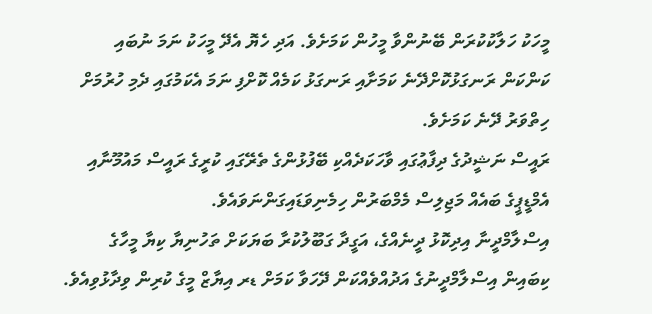މީހަކު ހަލާކުކުރަން ބޭނުންވާ މީހުން ކަމަށެވެ. އަދި ހެޔޮ އެދޭ މީހަކު ނަމަ ނުބައި ކަންކަން ރަނގަޅުކޮށްދޭނެ ކަމަށާއި ރަނގަޅު ކަމެއް ކޮށްފި ނަމަ އެކަމުގައި ދެމި ހުރުމަށް ހިތްވަރު ދޭނެ ކަމަށެވެ.
ރައީސް ނަޝީދުގެ ދިފާޢުގައި ވާހަކަދެއްކި ބޭފުޅުންގެ ތެރޭގައި ކުރީގެ ރައީސް މައުމޫނާއި އެމްޑީޕީގެ ބައެއް މަޖިލިސް މެމްބަރުން ހިމެނިވަޑައިގަންނަވައެވެ.
އިސްލާމްދީނާ އިދިކޮޅު ދީނެއްގެ، އަގީދާ ގަބޫލުކުރާ ބަޔަކަށް ތަހުނިޔާ ކިޔާ މީހާގެ ކިބައިން އިސްލާމްދީނުގެ އަދުއްވެއްކަން ދޭހަވާ ކަމަށް ޑރ އިޔާޒް މީގެ ކުރިން ވިދާޅުވިއެވެ.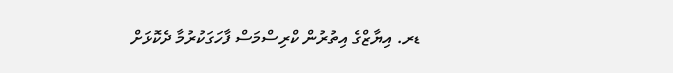ޑރ. އިޔާޒްގެ އިތުރުން ކްރިސްމަސް ފާހަގަކުރުމާ ދެކޮޅަށް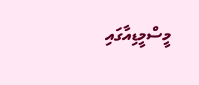މީސްމީޑިއާގައި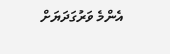އެންމެ ވަރުގަދަޔަށް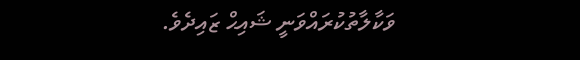ވަކާލާތުކުރައްވަނީ ޝައިޙް ޒައިދެވެ.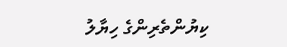ކިޔުންތެރިންގެ ހިޔާލު